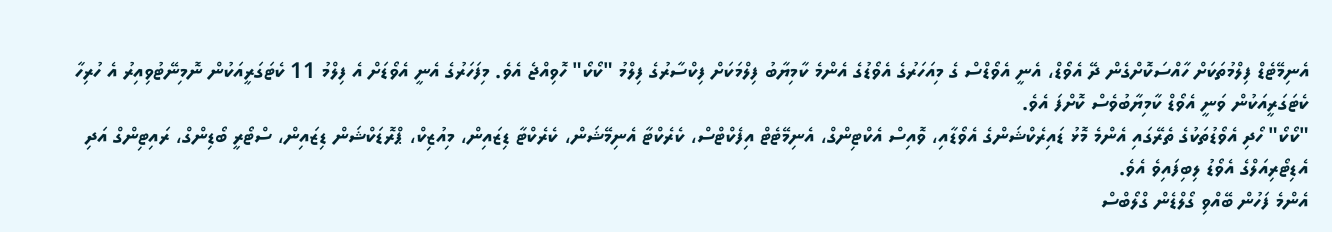އެނިމޭޓެޑް ފިލްމުތަކަށް ހާއްސަކޮށްގެން ދޭ އެވޯޑް، އެނީ އެވޯޑްސް ގެ މިއަހަރުގެ އެވޯޑުގެ އެންމެ ކާމިޔާބު ފިލްމަކަށް ފިކްސާރުގެ ފިލްމު "ކޯކޯ" ހޮވިއްޖެ އެވެ. މިފަހަރުގެ އެނީ އެވޯޑަށް އެ ފިލްމު 11 ކެޓަގަރީއަކުން ނޮމިނޭޓުވިއިރު އެ ހުރިހާ ކެޓަގަރީއަކުން ވަނީ އެވޯޑް ކާމިޔާބުވެސް ކޮށްފަ އެވެ.
"ކޯކޯ" ހޯދި އެވޯޑުތަކުގެ ތެރޭގައި އެންމެ މޮޅު ޑައިރެކްޝަންގެ އެވޯޑާއި، ވޮއިސް އެކްޓިންގް، އެނިމޭޓެޓް އިފެކްޓްސް، ކެރެކްޓާ އެނިމޭޝަން، ކެރެކްޓާ ޑިޒައިން، މިއުޒިކް، ޕްރޮޑަކްޝަން ޑިޒައިން، ސްޓޯރީ ބޯޑިންގް، ރައިޓިންގް އަދި އެޑިޓޯރިއަލްގެ އެވޯޑު ލިބިފައިވެ އެވެ.
އެންމެ ފަހުން ބޭއްވި ގޯލްޑެން ގްލޯބްސް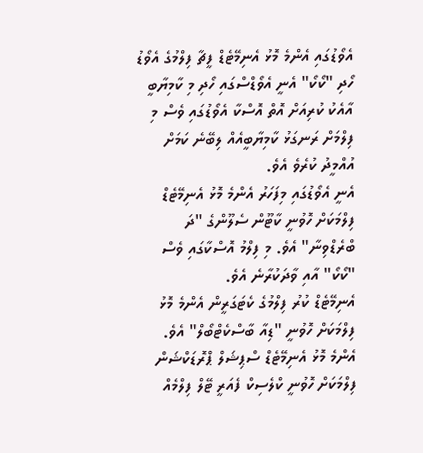އެވޯޑުގައި އެންމެ މޮޅު އެނިމޭޓެޑް ފީޗާ ފިލްމުގެ އެވޯޑު ހޯދި "ކޯކޯ" އެނީ އެވޯޑްސްގައި ހޯދި މި ކާމިޔާބީ އާއެކު ކުރިއަށް އޮތް އޮސްކާ އެވޯޑުގައި ވެސް މި ފިލްމަށް ރަނގަޅު ކާމިޔާބީއެއް ލިބޭނެ ކަމަށް އުއްމީދު ކުރެވެ އެވެ.
އެނީ އެވޯޑުގައި މިފަހަރު އެންމެ މޮޅު އެނިމޭޓެޑް ފިލްމަކަށް ހޮވުނީ ކާޓޫން ސެލޫންގެ "ދަ ބްރެޑްވިނާ" އެވެ. މި ފިލްމު އޮސްކާގައި ވެސް "ކޯކޯ" އާއި ވާދަކުރާނެ އެވެ.
އެނިމޭޓެޑް ކުރު ފިލްމުގެ ކެޓަގަރީން އެންމެ މޮޅު ފިލްމަކަށް ހޮވުނީ "ޑިއާ ބާސްކެޓްބޯލް" އެވެ. އެންމެ މޮޅު އެނިމޭޓެޑް ސްޕިޝަލް ޕްރޮޑަކްޝަން ފިލްމަކަށް ހޮވުނީ ކްލެސިކް ފެއަރީ ޓޭލް ފިލްމެއް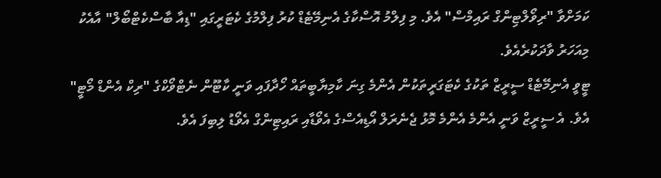ކަމަށްވާ "ރިވޯލްޓިންގް ރައިމްސް" އެވެ. މި ފިލްމު އޮސްކާގެ އެނިމޭޓެޑް ކުރު ފިލްމުގެ ކެޓަރީގައި "ޑިއާ ބާސްކެޓްބޯލް" އާއެކު މިއަހަރު ވާދަކުރެއެވެ.
ޓީވީ އެނިމޭޓެޑް ސީރީޒް ތަކުގެ ކެޓަގަރީތަކުން އެންމެ ގިނަ ކާމިޔާބީތައް ހޯދާފައި ވަނީ ކާޓޫން ނެޓްވޯކްގެ "ރިކް އެންޑް މޯޓީ" އެވެ. އެ ސީރީޒް ވަނީ އެންމެ އެންމެ މޮޅު ޖެނެރަލް އޯޑިއެސްގެ އެވޯޑާއި ރައިޓިންގް އެވޯޑު ލިބިފަ އެވެ.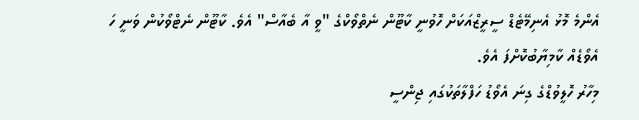އެންމެ މޮޅު އެނިމޭޓެޑް ސީރީޒްއަކަށް ހޮވުނީ ކާޓޫން ނެތްވޯކްގެ "ވީ އާ ބެއާސް" އެވެ. ކާޓޫން ނެޓްވޯކުން ވަނީ ހަ އެވޯޑެއް ކާމިޔާބުކޮށްފަ އެވެ.
މިހާރު ހޮލީވުޑްގެ ގިނަ އެވޯޑު ހަފްލާތަކުގައި ޖިންސީ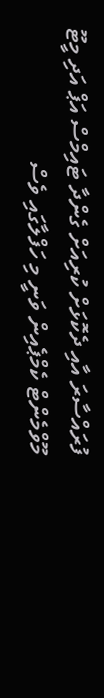ފުރައްސާރަ އާއި ދެކޮޅަށް ކުރިއަށް ގެންދާ ޓައިމްސް އަޕް އަދި މީޓޫ މޫވްމެންޓް ކެމްޕެއިން ވަނީ މި ހަފްލާގައި ވެސް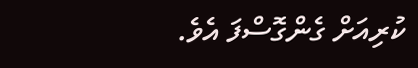ކުރިއަށް ގެންގޮސްފަ އެވެ.